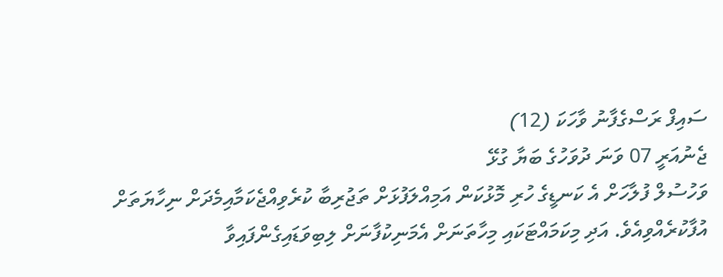ސައިފް ރަސްގެފާނު ވާހަކަ (12)
ޖެނުއަރީ 07 ވަނަ ދުވަހުގެ ބަޔާ ގުޅޭ
ވަހުސުލް ފުލާހަށް އެ ކަނޑީގެ ހުރި މޮޅުކަން އަމިއްލަފުޅަށް ތަޖުރިބާ ކުރެވިއްޖެކަމާއިމެދަށް ނިހާޔަތަށް އުފާކުރެއްވިއެވެ. އަދި މިކަމައްޓަކައި މިހާތަނަށް އެމަނިކުފާނަށް ލިބިވަޑައިގެންފައިވާ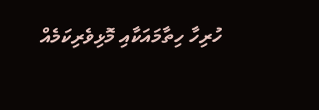ހުރިހާ ހިތާމައަކާއި މޮޅިވެރިކަމެއް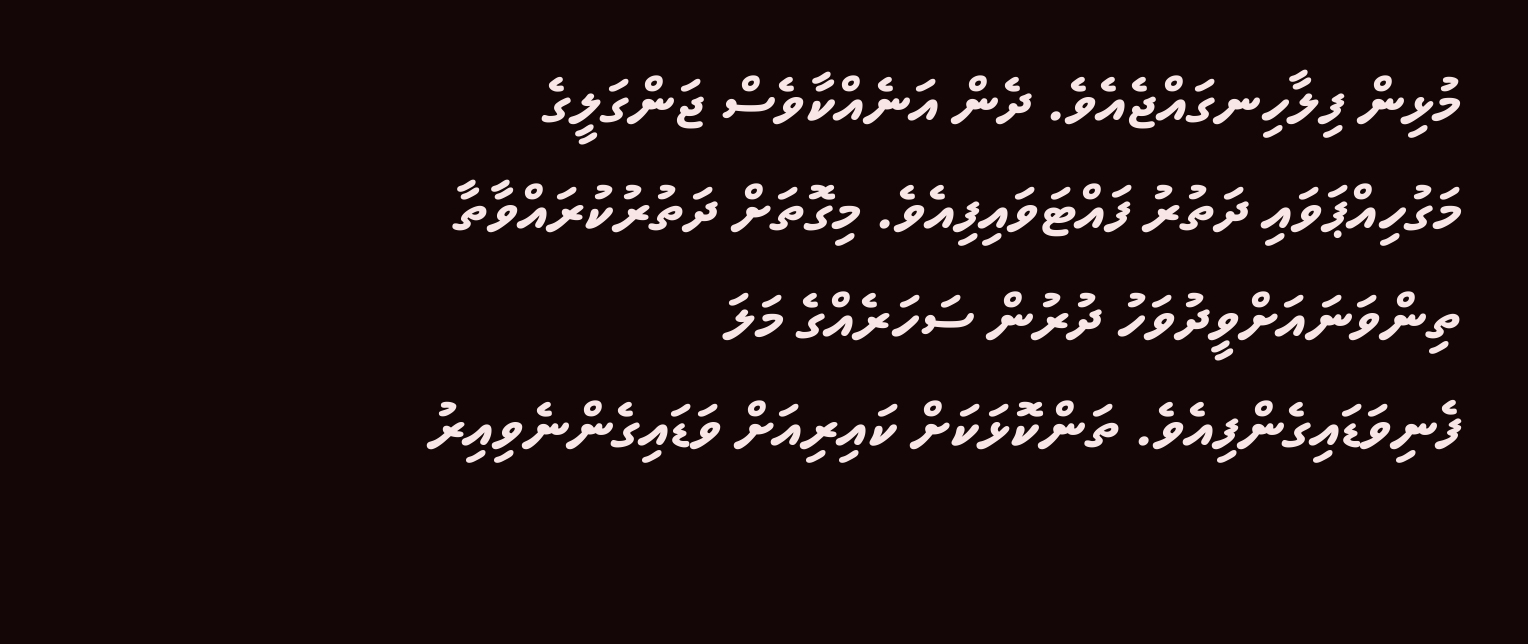މުޅިން ފިލާހިނގައްޖެއެވެ. ދެން އަނެއްކާވެސް ޖަންގަލީގެ މަގުހިއްޕަވައި ދަތުރު ފައްޓަވައިފިއެވެ. މިގޮތަށް ދަތުރުކުރައްވާތާ ތިންވަނައަށްވީދުވަހު ދުރުން ސަހަރެއްގެ މަލަ ފެނިވަޑައިގެންފިއެވެ. ތަންކޮޅަކަށް ކައިރިއަށް ވަޑައިގެންނެވިއިރު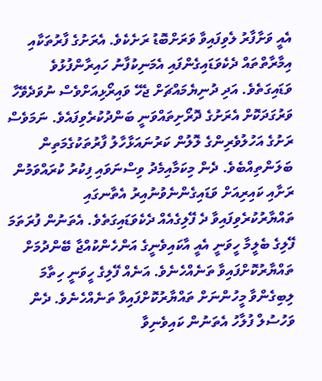އެއީ ވަށާފާރު ލެވިފައިވާ ވަރަށްބޮޑު ރަށެކެވެ. އެރަށުގެ ފާރުތަކާއި އިމާރާތްތައް ދެކެވަޑައިގެންފައި އެމަނިކުފާނު ހައިރާންފުޅުވެ ވަޑައިގަތެވެ. އަދި ދުނިޔެމައްޗަށް ޖެހޭ ވައިރޯޅިއަށްވެސް ނުވަދެވޭހާ ވަރުގަދަކޮށް އެރަށުގެ ދޮރޯށިތައްވަނީ ބަންދުކުރެވިފައެވެ. ނަމަވެސް ރަށުގެ އަހުލުވެރިންގެ ލޮލުން ކަރުނައަޅާހާލު ފާރުތަކުގެމަތިން ބަލަންތިއްބެވެ. ދެން މިކަމާއިމެދު ވިސްނަވައި ފިކުރު ކުރައްވަމުން ރަށާއި ކައިރިއަށް ވަޑައިގެންނެވުނުއިރު އެތާނގައި ތައްޔާރުކުރެވިފައިވާ ދެ ފޭލިގެއެއް ދެކެވަޑައިގަތެވެ. އެތަނުން ފުރަތަމަ ފޭލިގެ ބެލީމާ ހީވަނީ އެއީ އާކައިވެނީގެ އަންހެންކުއްޖާ ބޭންދުމަށް ތައްޔާރުކޮށްފައިވާ ތަނެއްހެނެވެ. އަނެއް ފޭލިގެ ހީވަނީ ހިތާމަ ލިބިގެންވާ މީހުންނަށް ތައްޔާރުކޮށްފައިވާ ތަނެއްހެނެވެ. ދެން ވަހުސުލް ފުލާހު އެތަނުން ކައިވެނިވާ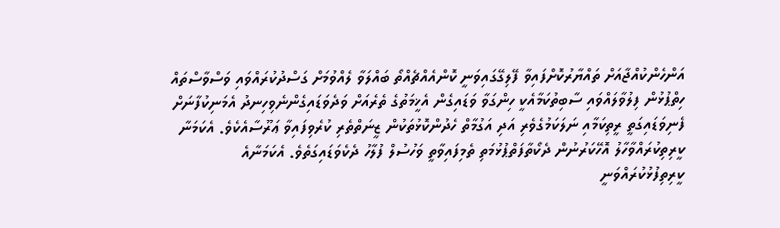އަންހެންކުއްޖާއަށް ތައްޔާރުކޮށްފައިވާ ފޭލިގޭގައިވަނީ ކޮންއެއްޗެއްތޯ ބައްލަވާ ލެއްވުމަށް ގަސްދުކުރައްވައި ވަސްވާސްތައް ހިތްޕުޅުން ފިލުވާލައްވައި ސާބިތުކަމާއެކީ ހިންގަވާ ވަޑައިގެން އެޚީމަތުގެ ތެރެއަށް ވަދެވަޑައިގެންނެވިހިނދު އެމަނިކުފާނަށް ފެނިވަޑައިގަތީ ރީތިކަމާއި ނަލަކަމުގެވެރި އަދި އަގުމާތް ހެދުންކޮޅުތަކުން ޒީނަތްތެރި ކުރެވިފައިވާ ޢަރޫސާއެކެވެ. އެކަމަނާ ކީރިތިކުރައްވާހާލު އޮހޭކަރުނުން ދެކޯތާފަތްޕުޅުމަތި ތެމިފައިވާތީ ވަހުސުލް ފުލާހު ދެކެވަޑައިގަތެވެ. އެކަމަނާއެ ކީރިތިފުޅުކުރައްވަނީ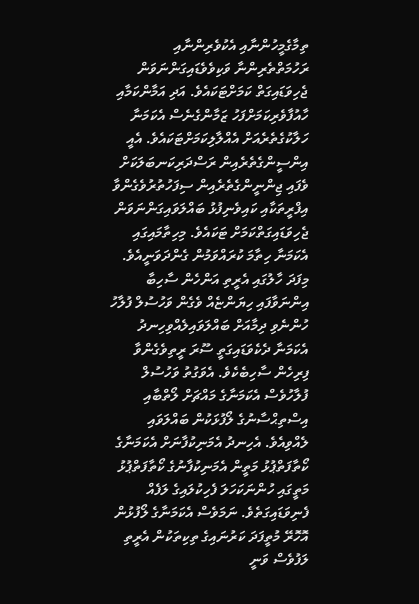ތިމާގެމީހުންނާއި އެކުވެރިންނާއި ރަހުމަތްތެރިންނާ ވަކިވެވެޑައިގަންނަވަން ޖެހިވަޑައިގަތް ކަމަށްޓަކައެވެ. އަދި އަމާންކަމާއި ހާއުފާވެރިކަމަށްފަހު ޒަމާންގެނެސް އެކަމަނާ ހަލާކުގެތެރެއަށް އެއްލާލިކަމަށްޓަކައެވެ. އެއީ އިންސީންގެތެރެއިން ރަސްދަރިކަނބަލަކަށް ވެފައި ޖިންނީންގެތެރެއިން ސިފަހުތުރުވެގެންވާ އިފްރީތަކާއި ކައިވެނިފުޅު ބައްލަވައިގަންނަވަން ޖެހިވަޑައިގަތްކަމަށް ޓަކައެވެ. މިހިތާމައިގައި އެކަމަނާ ހިތާމަ ކުރައްވަމުން ގެންދަވަނީއެވެ.
މިފަދަ ހާލުގައި އެރީތި އަންހެން ސާހިބާ އިންނަވާފައި ހިޔަންޏެއް ވެގެން ވަހުސުލް ފުލާހު ހުންނެވި ދިމާއަށް ބައްލަވައިލެއްވިހިނދު އެކަމަނާ ދެކެވަޑައިގަތީ ސޫރަ ރީތިވެގެންވާ ފިރިހެން ސާހިބެކެވެ. އެވަގުތު ވަހުސުލް ފުލާހުވެސް އެކަމަނާގެ މައްޗަށް ލޯތްބާއި އިސްތިޙްސާނުގެ ލޯފުޅަކުން ބައްލަވައި ލެއްވިއެވެ. އެހިނދު އެމަނިކުފާނަށް އެކަމަނާގެ ކޯތާފަތްޕުޅު މަތީން އެމަނިކުފާނުގެ ކޯތާފަތްޕުޅު މަތީގައި ހުންނަކަހަލަ ފެހިކުލައިގެ ލަފެއް ފެނިވަޑައިގަތެވެ. ނަމަވެސް އެކަމަނާގެ ލޯފުޅުން އޮހޮރޭ މުތީފަދަ ކަރުނައިގެ ތިކިތަކުން އެރީތި ލަފުވެސް ވަނީ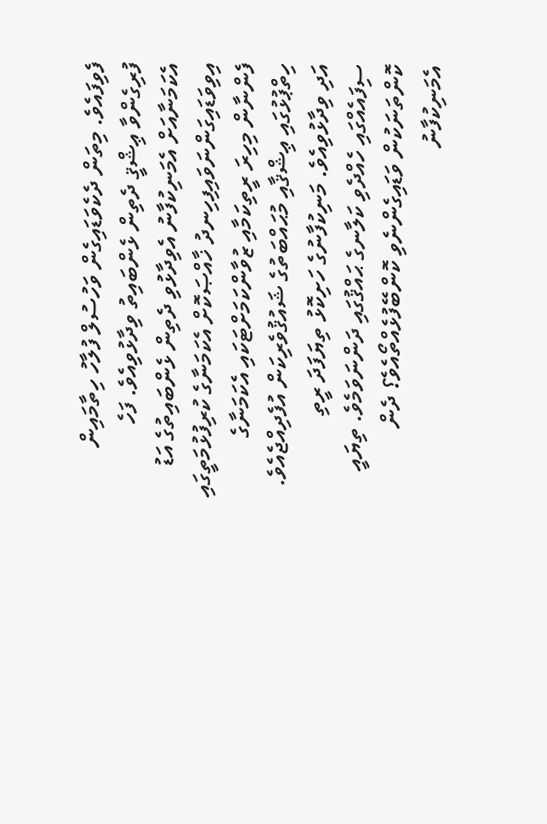ފެވިފައެވެ. މިތަން ދެކެވަޑައިގެން ވަހުސުލް ފުލާހު ހިތާމައިން ފުރިގެންވާ ޢިޝްޤީ ދެތިން ޅެންބައިތު ވިދާޅުވިއެވެ. ފަހެ އެކަމަނާއަށް އެމަނިކުފާނު އެވިދާޅުވި ދެތިން ޅެންބައިތުގެ އަޑު އިވިވަޑައިގަންނަވައިފިހިނދު ޚާއްޞަކޮށް އެކަމަނާގެ ކުރިފުޅުމަތީގައި ފެންނާން މިހިރަ ރީތިކަމާއި ޒުވާންކަމަށްޓަކައި އެކަމަނާގެ ހިތްޕުޅުގައި ޢިޝްޤާއި މުޙައްބަތުގެ ޝައުޤުވެރިކަން އުފެދިއްޖެއެވެ. އަދި ވިދާޅުވިއެވެ. މަނިކުފާނުގެ ހަށިކޮޅު ތިޔަފަދަ ރީތި ސިފައެއްގައި ހެއްދެވި ކަލާނގެ ޙައްޤުގައި ދަންނަވަމެވެ. ތިޔައީ ކޮންތަނަކުން ވަޑައިގެންނެވި ކޮންބޭފުޅެއްތޯއެވެ؟ ދެން އެމަނިކުފާނު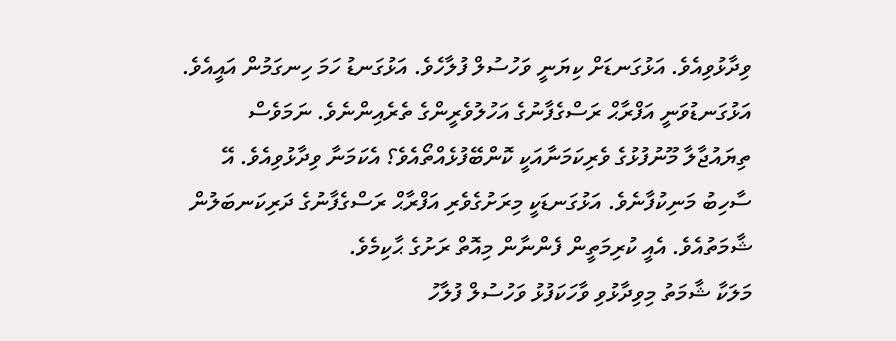ވިދާޅުވިއެވެ. އަޅުގަނޑަށް ކިޔަނީ ވަހުސުލް ފުލާހެވެ. އަޅުގަނޑު ހަމަ ހިނގަމުން އައީއެވެ. އަޅުގަނޑުވަނީ އަފްރާޙް ރަސްގެފާނުގެ އަހުލުވެރީންގެ ތެރެއިންނެވެ. ނަމަވެސް ތިޔައުޖާލާ މޫނުފުޅުގެ ވެރިކަމަނާއަކީ ކޮންބޭފުޅެއްތޯއެވެ؟ އެކަމަނާ ވިދާޅުވިއެވެ. އޭ ސާހިބު މަނިކުފާނެވެ. އަޅުގަނޑަކީ މިރަށުގެވެރި އަފްރާޙް ރަސްގެފާނުގެ ދަރިކަނބަލުން ޝާމަތުއެވެ. އެއީ ކުރިމަތީން ފެންނާން މިއޮތް ރަށުގެ ޙާކިމެވެ.
މަލަކާ ޝާމަތު މިވިދާޅުވި ވާހަކަފުޅު ވަހުސުލް ފުލާހު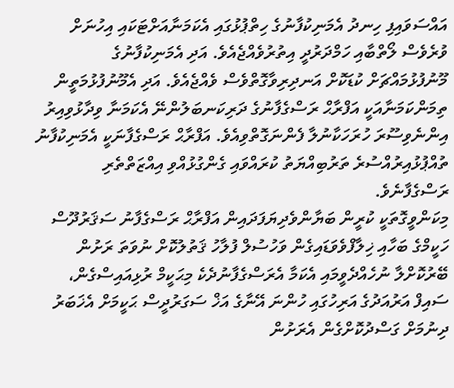އައްސަވައިފި ހިނދު އެމަނިކުފާނުގެ ހިތްޕުޅުގައި އެކަމަނާއަށްޓަކައި އިހުނަށް ވުރެވެސް ލޯތްބާއި ހަމްދަރުދީ އިތުރުވެއްޖެއެވެ. އަދި އެމަނިކުފާނުގެ މޫނުފުޅުމައްޗަށް ކުޑަކޮށް އަނދިރިވާގޮތްވެސް ވެއްޖެއެވެ. އަދި އެމޫނުފުޅުމަތީން ތިމަންކަމަނާއަކީ އަފްރާޙް ރަސްގެފާނުގެ ދަރިކަނބަލުންނޭ އެކަމަނާ ވިދާޅުވިއިރު އިންނެވިސޫރަ ހުރަހަކާނުލާ ފެންނަގޮތްވިއެވެ. އަފްރާޙް ރަސްގެފާނަކީ އެމަނިކުފާނު ތުއްޕުޅުއިރުއްސުރެ ތަރުބިއްޔަތު ކުރައްވައި ގެންގުޅުއްވި އިއްޒަތްތެރި ރަސްގެފާނެވެ.
މިކަންވީގޮތަކީ ކުރީން ބަޔާންވެދިޔަފަދައިން އަފްރާޙް ރަސްގެފާނު ސަޤަރުދޫސް ހަކީމްގެ ބަހާއި ޚިލާފްވެވަޑައިގެން ވަހުސުލް ފުލާހު ޤަތުލުކޮށް ނުވަތަ ރަށުން ބޭރުކޮށްލާ ނުހެއްދެވީމައި އެކަމާ އެރަސްގެފާނުދެކެ މިޙަކީމް ރުޅިއައިސްގެން، ސައިފް އަރުއަދުގެ އަރިހުގައި ހުންނަ އޭނާގެ އަޚް ސަގަރުދީސް ޙަކީމަށް އެޚަބަރު ދިނުމަށް ގަސްދުކޮށްގެން އެރަށުން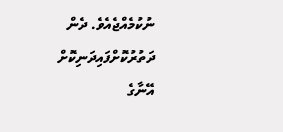ނުކުމެއްޖެއެވެ. ދެން ދަތުރުކޮށްފައިދަނިކޮށް އޭނާގެ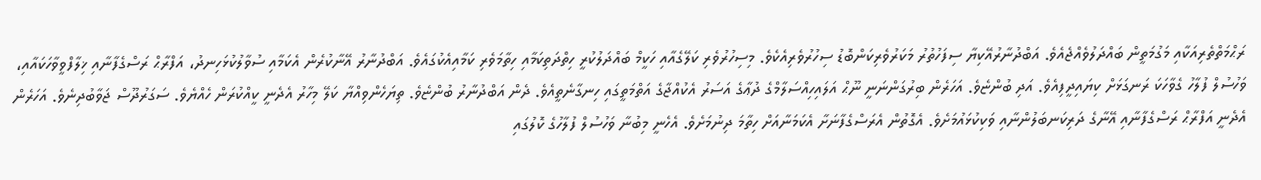ރަޙްމަތްތެރިއަކާއި މަގުމަތީން ބައްދަލުވެއްޖެއެވެ. އަބްދުނާރުއޭކިޔާ ސިފަހުތުރު މަކަރުވެރިކަންބޮޑު ސިހުރުވެރިއެކެވެ. މިސިހުރުވެރި ކަލޭގެއާއި ހަކީމް ބައްދަލުކުރީ ހިތްދަތިކަމާއި ހިތާމަވެރި ކަމާއިއެކުގައެވެ. އަބްދުނާރު އޭނާކުރެން އެކަމާއި ސުވާލުކުޅަހިނދު، އަފްރާޙް ރަސްގެފާނާއި ޚިލާފްވީވާހަކައާއި، ވަހުސުލް ފުލާހު ގެވާހަކަ ރަނގަޅަށް ކިޔައިދީފިއެވެ. އަދި ބުންޏެވެ. އަހަރެން ބިރުގަންނަނީ ނޫޙް އަލައިހިއްސަލާމްގެ ދުޢާގެ އަސަރު އެކުއްޖާގެ އަތްމަތީގައި ހިނގާނެތީއެވެ. ދެން އަބްދުނާރު ބުންޏެވެ. ތިޔަހެންވިއްޔާ ކަލޭ މިހާރު އެދެނީ ކީއްކުރަން ހެއްޔެވެ. ސަގަރުދޫސް ޖަވާބުދިނެވެ. އަހަރެން އެދެނީ އަފްރާޙް ރަސްގެފާނާއި އޭނާގެ ދަރިކަނބަލުންނާއި ވަކިކުޅައުމަށެވެ. އެގޮތުން އެރަސްގެފާނަށާ އެކަމަނާއަށް ހިތާމަ ދިނުމަށެވެ. އެހެނީ މިބުނާ ވަހުސުލް ފުލާހުގެ ކޮލުގައި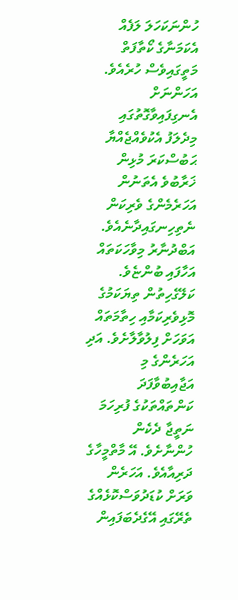ހުންނަކަހަލަ ލަފެއް އެކަމަނާގެ ކޯތާފަތް މަތީގައިވެސް ހުރެއެވެ. އަހަންނަށް އެނގިފައިވާގޮތުގައި މިދެލަފު އެކުވެއްޖެއްޔާ ޙަބުސްކަރަ މުޅިން ޚަރާބުވެ އެތަނުން އަހަރެމެންގެ ވެރިކަން ނެތިހިނގައިދާނެއެވެ. އަބްދުނާރު މިވާހަކަތައް އަހާފައި ބުންޏެވެ. ކަލޭގެހިތުން ތިޔަކަމުގެ މޮޅިވެރިކަމާއި ހިތާމަތައް އަވަހަށް ފިލުވާލާށެވެ. އަދި އަހަރެންގެ މި އަޖާއިބުވާފަދަ ކަންތައްތަކުގެ ފުރިހަމަ ނަތީޖާ ދެކެން ހުންނާށެވެ. އޭ މާތްމީހާގެ ދަރިއާއެވެ. އަހަރެން ވަރަށް ކުޑަދުވަސްކޮޅެއްގެ ތެރޭގައި އޭގެދެބަފައިން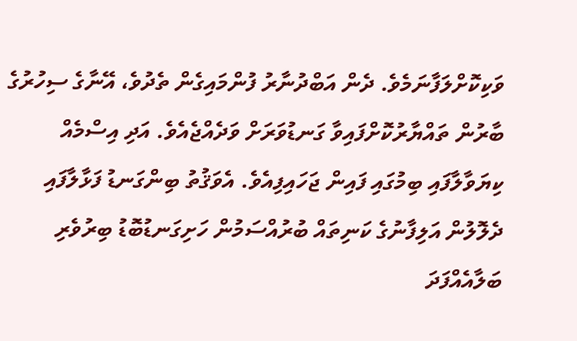ވަކިކޮށްލަފާނަމެވެ. ދެން އަބްދުނާރު ފުންމައިގެން ތެދުވެ، އޭނާގެ ސިހުރުގެ ބާރުން ތައްޔާރުކޮށްފައިވާ ގަނޑުވަރަށް ވަދެއްޖެއެވެ. އަދި އިސްމެއް ކިޔަވާލާފައި ބިމުގައި ފައިން ޖަހައިފިއެވެ. އެވަޤުތު ބިންގަނޑު ފަޅާލާފައި ދެލޮލުން އަލިފާނުގެ ކަނިތައް ބުރުއްސަމުން ހަށިގަނޑުބޮޑު ބިރުވެރި ބަލާއެއްފަދަ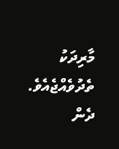މާރިދަކު ތެދުވެއްޖެއެވެ. ދެން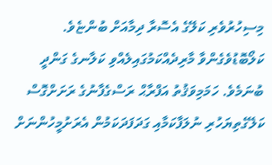މިސިހުރުވެރި ކަލޭގެ އެސޮރާ ދިމާއަށް ބުންޏެވެ. ކަލޯބޮޑުވެގެންވާ މާރިދެއްކަމުގައިލެއްވި ކަލާނގެ ގަންދީ ބުނަމެވެ. ހަމަމިވަޤުތު އަފްރާޙް ރަސްގެފާނުގެ ރަށަށްގޮސް ކަލޭގެތިޔަހުރި ނުލަފާކަމާއި ގަދަފަދަކަމުން އެރަށުމީހުންނަށް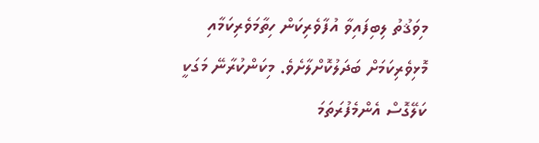މިވަޤުތު ލިބިފައިވާ އުފާވެރިކަން ހިތާމަވެރިކަމާއި މޮޅިވެރިކަމަށް ބަދަލުކޮށްލާށެވެ. މިކަންކުރާނޭ މަގަކީ ކަލޭގޮސް އެންމެފުރަތަމަ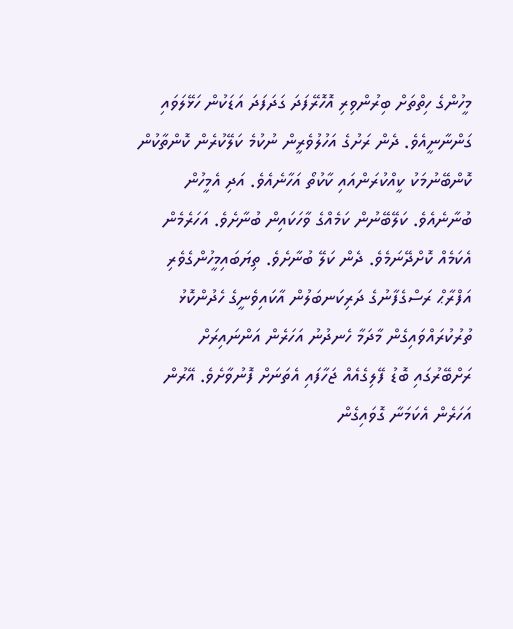މީހުންގެ ހިތްތަށް ބިރުންވިރި އޮހޮރޭފަދަ ގަދަފަދަ އަޑަކުން ހަޅޭލަވައި ގަންނާނީއެވެ. ދެން ރަށުގެ އަހުލުވެރީން ނުކުމެ ކަލޭކުރެން ކޮންތާކުން ކޮންބޭނުމަކު ކީއްކުރަންއައި ކާކުތޯ އަހާނެއެވެ. އަދި އެމީހުން ބުނާނެއެވެ. ކަލޭބޭނުން ކަމެއްގެ ވާހަކައިން ބުނާށެވެ. އަހަރެމެން އެކަމެއް ކޮށްދޭނަމެވެ. ދެން ކަލޭ ބުނާށެވެ. ތިޔަބައިމީހުންގެވެރި އަފްރާޙް ރަސްގެފާނުގެ ދަރިކަނބަލުން އާކައިވެނީގެ ހެދުންކޮޅު ތުރުކުރައްވައިގެން މާދަމާ ހެނދުނު އަހަރެން އަންނައިރަށް ރަށްބޭރުގައި ބޮޑު ފޭލިގެއެއް ޖަހާފައި އެތަނަށް ފޮނުވާށެވެ. އޭރުން އަހަރެން އެކަމަނާ ގޮވައިގެން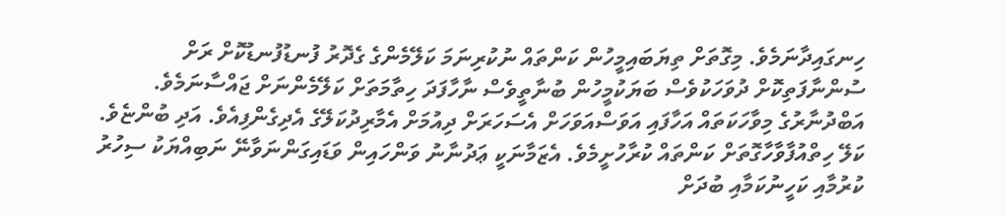ހިނގައިދާނަމެވެ. މިގޮތަށް ތިޔަބައިމީހުން ކަންތައް ނުކުރިނަމަ ކަލޭމެންގެ ގެދޮރު ފުނޑުފުނޑުކޮށް ރަށް ސުންނާފަތިކޮށް ދުވަހަކުވެސް ބަޔަކުމީހުން ބުނާތީވެސް ނާހާފަދަ ހިތާމަތަށް ކަލޭމެންނަށް ޖައްސާނަމެވެ.
އަބްދުނާރުގެ މިވާހަކަތައް އަހާފައި އަވަސްއަވަހަށް އެސަހަރަށް ދިއުމަށް އެމާރިދުކަލޭގެ އެދިގެންފިއެވެ. އަދި ބުންޏެވެ. ކަލޭ ހިތްއުފާވާހާގޮތަށް ކަންތައް ކުރާހުށީމެވެ. އެޒަމާނަކީ ޢަދުނާނު ވަންހައިން ވަޑައިގަންނަވާނޭ ނަބިއްޔަކު ސިހުރު ކުރުމާއި ކަހީނުކަމާއި ބުދަށް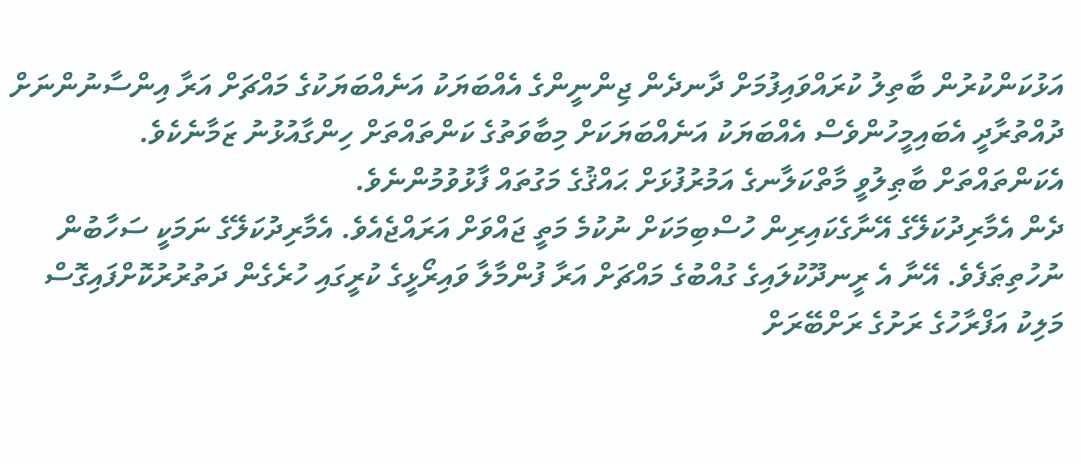އަޅުކަންކުރުން ބާތިލު ކުރައްވައިފުމަށް ދާނދެން ޖިންނީންގެ އެއްބަޔަކު އަނެއްބަޔަކުގެ މައްޗަށް އަރާ އިންސާނުންނަށް ދުއްތުރާދީ އެބައިމީހުންވެސް އެއްބަޔަކު އަނެއްބަޔަކަށް މިބާވަތުގެ ކަންތައްތަށް ހިންގާއުޅުނު ޒަމާނެކެވެ. އެކަންތައްތަށް ބާޠިލުވީ މާތްކަލާނގެ އަމުރުފުޅަށް ޙައްޤުގެ މަގުތައް ފާޅުވުމުންނެވެ.
ދެން އެމާރިދުކަލޭގެ އޭނާގެކައިރިން ހުސްބިމަކަށް ނުކުމެ މަތީ ޖައްވަށް އަރައްޖެއެވެ. އެމާރިދުކަލޭގެ ނަމަކީ ސަހާބުން ނުހުތިޠަފެވެ. އޭނާ އެ ރީނދޫކުލައިގެ ގުއްބުގެ މައްޗަށް އަރާ ފުންމާލާ ވައިރޯޅީގެ ކުރީގައި ހުރެގެން ދަތުރުރުކޮށްފައިގޮސް މަލިކު އަފްރާހުގެ ރަށުގެ ރަށްބޭރަށް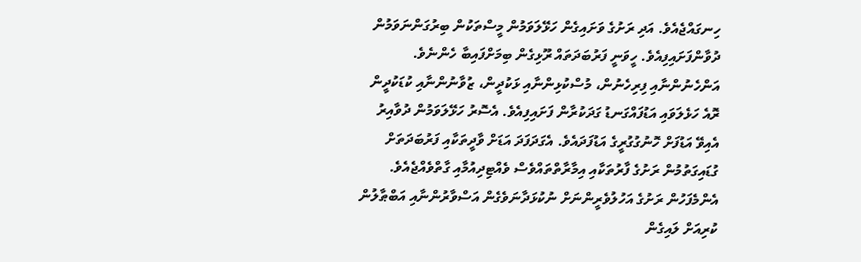ހިނގައްޖެއެވެ. އަދި ރަށުގެ ވަށައިގެން ހަޅޭލަވަމުން މީސްތަކުން ބިރުގަންނަވަމުން ދުވާންފަށައިފިއެވެ. ހީވަނީ ފަރުބަދަތައް ރޫޅިގެން ބިމަށްފައިބާ ހެންނެވެ. އަންހެނުންނާއި ފިރިހެނުން، މުސްކުޅިންނާއި ޅަކުދީން، ޒުވާނުންނާއި ކުޑަކުދީން ރޮއެ ހަޅެލަވައި އަޑުފައްގަނޑު ގަދަކުރާން ފަށައިފިއެވެ. އެސޮރު ހަޅޭލަވަމުން ދުވާއިރު އެއިވޭ އަޑުފަށް ހޮނުގުގުރީގެ އަޑުފަދައެވެ. އެގަދަފަދަ އަޑަށް ވާދީތަކާއި ފަރުބަދަތަށް ގުޑައިގަތުމުން ރަށުގެ ފާރުތަކާއި އިމާރާތްތައްވެސް ވެއްޓިދިއުމާއި ގާތްވެއްޖެއެވެ. އެންމެފަހުން ރަށުގެ އަހުލުވެރީންނަށް ނުކުޅަދާނަވެގެން އަސްވާރުންނާއި އަބްޠާލުން ކުރިއަށް ލައިގެން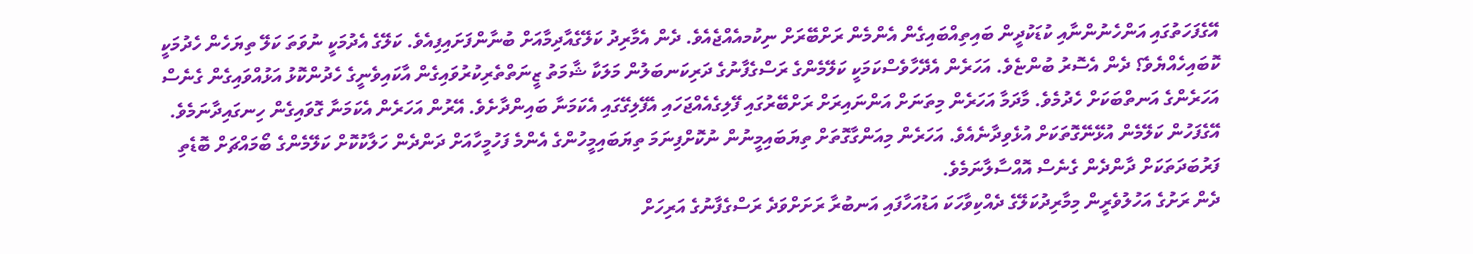އޭގެފަހަތުގައި އަންހެނުންނާއި ކުޑަކުދީން ބައިތިއްބައިގެން އެންމެން ރަށްބޭރަށް ނިކުމއެއްޖެއެވެ. ދެން އެމާރިދު ކަލޭގެއާދިމާއަށް ބުނާންފަށައިފިއެވެ. ކަލޭގެ އެދުމަކީ ނުވަތަ ކަލޭ ތިޔަހެން ހެދުމަކީ ކޮބައިހެއްޔެވެ؟ ދެން އެސޮރު ބުންޏެވެ. އަހަރެން އެދޭހާވެސްކަމަކީ ކަލޭމެންގެ ރަސްގެފާނުގެ ދަރިކަނބަލުން މަލަކާ ޝާމަތު ޒީނަތްތެރިކުރުވައިގެން އާކައިވެނީގެ ހެދުންކޮޅު އަޅުއްވައިގެން ގެނެސް އަހަރެންގެ އަނތްބަކަށް ހެދުމެވެ. މާދަމާ އަހަރެން މިތަނަށް އަންނައިރަށް ރަށްބޭރުގައި ފޭލިގެއެއްޖަހައި އެފޭލިގޭގައި އެކަމަނާ ބައިންދާށެވެ. އޭރުން އަހަރެން އެކަމަނާ ގޮވައިގެން ހިނގައިދާނަމެވެ. އޭގެފަހުން ކަލޭމެން އުޅޭނޭގޮތަކަށް އުޅެވިދާނެއެވެ. އަހަރެން މިއަންގާގޮތަށް ތިޔަބައިމީނުން ނުކޮށްފިނަމަ ތިޔަބައިމީހުންގެ އެންމެ ފަހުމީހާއަށް ދަންދެން ހަލާކުކޮށް ކަލޭމެންގެ ބޯމައްޗަށް ބޮޑެތި ފަރުބަދަތަކަށް ދާންދެން ގެނެސް އޮއްސާލާނަމެވެ.
ދެން ރަށުގެ އަހުލުވެރީން މިމާރިދުކަލޭގެ ދެއްކިވާހަކަ އަޑުއަހާފައި އަނބުރާ ރަށަށްވަދެ ރަސްގެފާނުގެ އަރިހަށް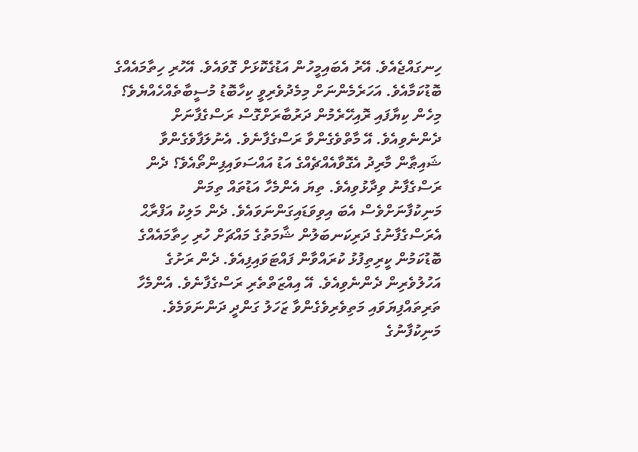ހިނގައްޖެއެވެ. އޭރު އެބައިމީހުން އަޑުގެކޮޅަށް ގޮވައެވެ. އޭހުރި ހިތާމައެއްގެ ބޮޑުކަމާއެވެ. އަހަރެމެންނަށް މިމެދުވެރިވީ ކިހާބޮޑު މުސީބާތެއްހެއްޔެވެ؟ މިހެން ކިޔާފައި ރޮއިހޭރެމުން ދަރުބާރަށްގޮސް ރަސްގެފާނަށް ދެންނެވިއެވެ. އޭ މާތްވެގެންވާ ރަސްގެފާނެވެ. އެނުލަފާވެގެންވާ ޝައިޠާން މާރިދު އެގޮވާއެއްޗެއްގެ އަޑު އައްސަވައިފިންތޯއެވެ؟ ދެން ރަސްގެފާނު ވިދާޅުވިއެވެ. ތިޔަ އެންމެހާ އަޑުތައް ތިމަން މަނިކުފާނަށްވެސް އެބަ އިވިވަޑައިގަންނަވައެވެ. ދެން މަލިކު އަފްރާޙް އެރަސްގެފާނުގެ ދަރިކަނބަލުން ޝާމަތުގެ މައްޗަށް ހުރި ހިތާމައެއްގެ ބޮޑުކަމުން ކީރިތިފުޅު ކުރައްވާން ފައްޓަވައިފިއެވެ. ދެން ރަށުގެ އަހުލުވެރިން ދެންނެވިއެވެ. އޭ އިއްޒަތްތެރި ރަސްގެފާނެވެ. އެންމެހާ ތަރިތައްފިޔަވައި މަތިވެރިވެގެންވާ ޒަހަލު ގަންދީ ދަންނަވަމެވެ. މަނިކުފާނުގެ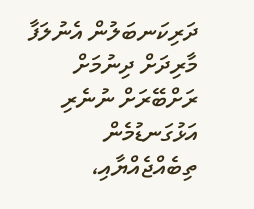ދަރިކަނބަލުން އެނުލަފާ މާރިދަށް ދިނުމަށް ރަށްބޭރަށް ނުނެރި އަޅުގަނޑުމެން ތިބެއްޖެއްޔާއި،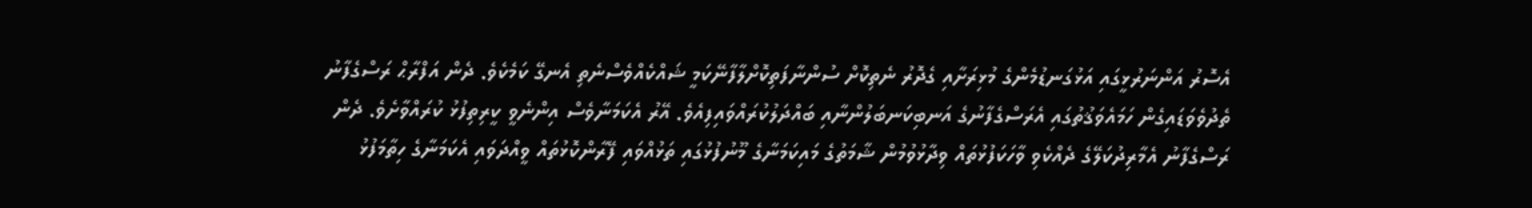އެސޮރު އަންނަރުޅީގައި އަޅުގަނޑުމެންގެ މުޅިރަށާއި ގެދޮރު ނެތިކޮށް ސުންނާފަތިކޮށްލާފާނޭކަމީ ޝައްކެއްވެސްނެތި އެނގޭ ކަމެކެވެ. ދެން އަފްރާޙް ރަސްގެފާނު ތެދުވެވަޑައިގެން ހަމައެވަޤުތުގައި އެރަސްގެފާނުގެ އަނބިކަނބަލުންނާއި ބައްދަލުކުރައްވައިފިއެވެ. އޭރު އެކަމަނާވެސް އިންނެވީ ކީރިތިފުޅު ކުރައްވާށެވެ. ދެން ރަސްގެފާނު އެމާރިދުކަލޭގެ ދެއްކެވި ވާހަކަފުޅުތައް ވިދާޅުވުމުން ޝާމަތުގެ މައިކަމަނާގެ މޫނުފުޅުގައި ތަޅުއްވައި ފޭރާންކޮޅުތައް ވީއްދަވައި އެކަމަނާގެ ހިތާމަފުޅު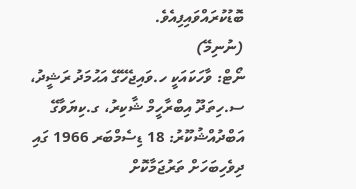ބޮޑުކުރައްވައިފިއެވެ.
(ނުނިމޭ)
ނޯޓް: ވާހަކައަކީ ހ.ވައިޖެހޭގޭ އަޙުމަދު ރަޝީދު، ސ.ހިތަދޫ އިބްރާހީމް ޝާކިރު، ގ.ކިޔަވާގޭ އަބްދުއްޝުކޫރު: 18 ޑިސެމްބަރ 1966 ގައި ދިވެހިބަހަށް ތަރުޖަމާކޮށް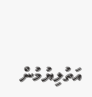އަތުލިޔުމުން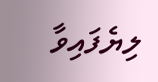ލިޔެފައިވާ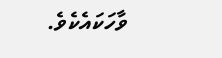ވާހަކައެކެވެ.